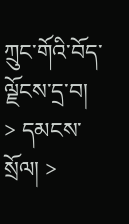ཀྲུང་གོའི་བོད་ལྗོངས་དྲ་བ། > དམངས་སྲོལ། >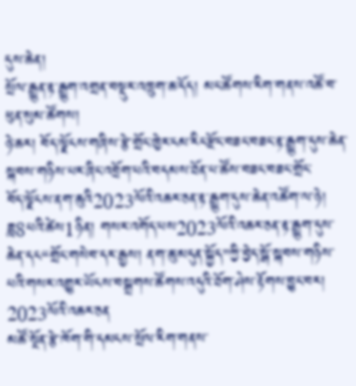དུས་ཆེན།
སྲོལ་རྒྱུན་རྟ་རྒྱུག་འགྲན་བསྡུར་འཁྲུག་ཆ་དོད། མང་ཚོགས་རིག་གནས་འཚོ་བ་ཕུན་སུམ་ཚོགས།
ཉེ་ཆར། བོད་ལྗོངས་གཞིས་རྩེ་གྲོང་ཁྱེར་ངམ་རིང་རྫོང་བཟང་བཟང་རྟ་རྒྱུག་དུས་ཆེན་སྐབས་གཉིས་པར་ཞིང་འབྲོག་པའི་བདམས་ཐོན་པ་ཚོས་བཟང་བཟང་གྲོང་
བོད་ལྗོངས་ནག་ཆུའི2023ལོའི་འཆར་ཅན་རྟ་རྒྱུག་དུས་ཆེན་འཚོག་ལ་ཉེ།
ཟླ8པའི་ཚེས1ཉིན། གསར་འགོད་པས2023ལོའི་འཆར་ཅན་རྟ་རྒྱུག་དུས་ཆེན་དང“གྲོང་གསེབ་དར་རྒྱས། ནག་ཆུ་མདུན་སྐྱོད”ཀྱི་བྱེད་སྒོ་སྐབས་གཉིས་པའི་གསར་འགྱུར་ཡོངས་བསྒྲགས་ཚོགས་འདུའི་ཐོག་ཤེས་རྟོགས་བྱུང་བར། 2023ལོའི་འཆར་ཅན
མཚོ་སྔོན་རྩེ་ཁོག་གི་དམངས་སྲོལ་རིག་གནས་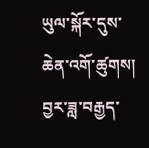ཡུལ་སྐོར་དུས་ཆེན་འགོ་ཚུགས།
བྱར་ཟླ་བརྒྱད་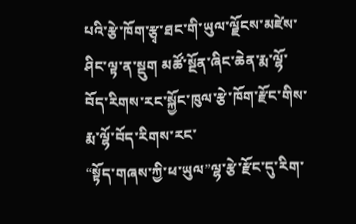པའི་རྩེ་ཁོག་རྩྭ་ཐང་གི་ཡུལ་ལྗོངས་མཛེས་ཤིང་ལྟ་ན་སྡུག མཚོ་སྔོན་ཞིང་ཆེན་རྨ་ལྷོ་བོད་རིགས་རང་སྐྱོང་ཁུལ་རྩེ་ཁོག་རྫོང་གིས་རྨ་ལྷོ་བོད་རིགས་རང་
“སྟོད་གཞས་ཀྱི་ཕ་ཡུལ”ལྷ་རྩེ་རྫོང་དུ་རིག་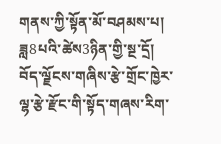གནས་ཀྱི་སྟོན་མོ་བཤམས་པ།
ཟླ8པའི་ཚེས3ཉིན་གྱི་སྔ་དྲོ། བོད་ལྗོངས་གཞིས་རྩེ་གྲོང་ཁྱེར་ལྷ་རྩེ་རྫོང་གི་སྟོད་གཞས་རིག་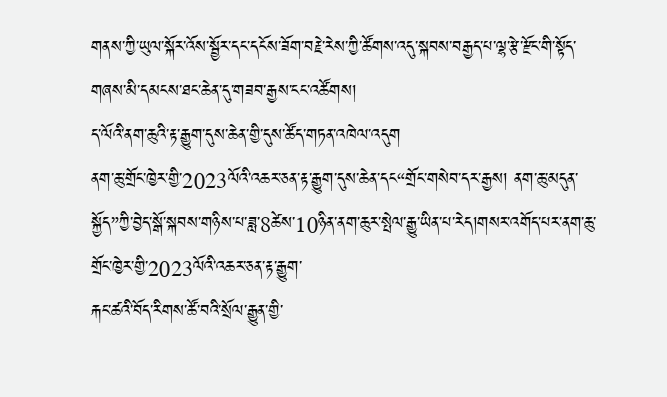གནས་ཀྱི་ཡུལ་སྐོར་འོས་སྦྱོར་དང་དངོས་ཟོག་བརྗེ་རེས་ཀྱི་ཚོགས་འདུ་སྐབས་བརྒྱད་པ་ལྷ་རྩེ་རྫོང་གི་སྟོད་གཞས་མི་དམངས་ཐང་ཆེན་དུ་གཟབ་རྒྱས་ངང་འཚོགས།
ད་ལོའི་ནག་ཆུའི་རྟ་རྒྱུག་དུས་ཆེན་གྱི་དུས་ཚོད་གཏན་འཁེལ་འདུག
ནག་ཆུ་གྲོང་ཁྱེར་གྱི་2023ལོའི་འཆར་ཅན་རྟ་རྒྱུག་དུས་ཆེན་དང“གྲོང་གསེབ་དར་རྒྱས། ནག་ཆུ་མདུན་སྐྱོད”ཀྱི་བྱེད་སྒོ་སྐབས་གཉིས་པ་ཟླ་8ཚེས་10ཉིན་ནག་ཆུར་སྤེལ་རྒྱུ་ཡིན་པ་རེད།གསར་འགོད་པར་ནག་ཆུ་གྲོང་ཁྱེར་གྱི་2023ལོའི་འཆར་ཅན་རྟ་རྒྱུག་
རྐང་ཚའི་བོད་རིགས་ཚོ་བའི་སྲོལ་རྒྱུན་གྱི་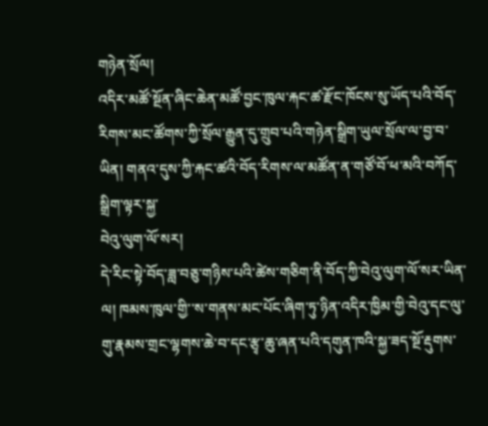གཉེན་སྲོལ།
འདིར་མཚོ་སྔོན་ཞིང་ཆེན་མཚོ་བྱང་ཁུལ་རྐང་ཚ་རྫོང་ཁོངས་སུ་ཡོད་པའི་བོད་རིགས་མང་ཚོགས་ཀྱི་སྲོལ་རྒྱུན་དུ་གྲུབ་པའི་གཉེན་སྒྲིག་ཡུལ་སྲོལ་ལ་བྱ་བ་ཡིན། གནའ་དུས་ཀྱི་རྐང་ཚའི་བོད་རིགས་ལ་མཚོན་ན་གཙོ་བོ་ཕ་མའི་བཀོད་སྒྲིག་ལྟར་སྐྱ་
བེའུ་ལུག་ལོ་སར།
དེ་རིང་སྟེ་བོད་ཟླ་བཅུ་གཉིས་པའི་ཚེས་གཅིག་ནི་བོད་ཀྱི་བེའུ་ལུག་ལོ་སར་ཡིན་ལ། ཁམས་ཁུལ་གྱི་་ས་གནས་མང་པོང་ཞིག་ཏུ་ཉིན་འདིར་ཁྱིམ་གྱི་བེའུ་དང་ལུ་གུ་རྣམས་གྲང་ལྷགས་ཆེ་བ་དང་རྩྭ་ཆུ་ཞན་པའི་དགུན་ཁའི་སྐྱ་ཟད་སྔོ་རྡུགས་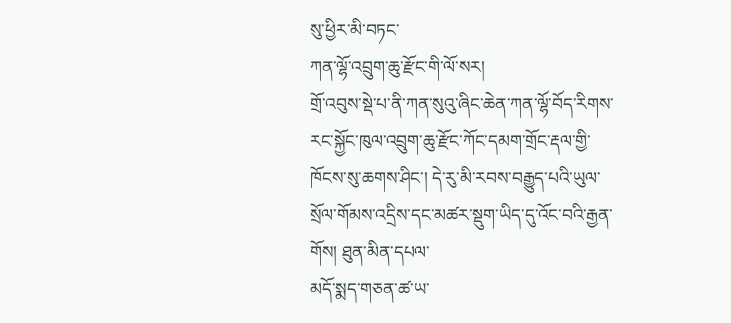སུ་ཕྱིར་མི་བཏང་
ཀན་ལྷོ་འབྲུག་ཆུ་རྫོང་གི་ལོ་སར།
གྲོ་འབུས་སྡེ་པ་ནི་ཀན་སུའུ་ཞིང་ཆེན་ཀན་ལྷོ་བོད་རིགས་རང་སྐྱོང་ཁུལ་འབྲུག་ཆུ་རྫོང་ཀོང་དམག་གྲོང་རྡལ་གྱི་ཁོངས་སུ་ཆགས་ཤིང་། དེ་རུ་མི་རབས་བརྒྱུད་པའི་ཡུལ་སྲོལ་གོམས་འདྲིས་དང་མཚར་སྡུག་ཡིད་དུ་འོང་བའི་རྒྱན་གོས། ཐུན་མིན་དཔལ་
མདོ་སྨད་གཅན་ཚ་ཡ་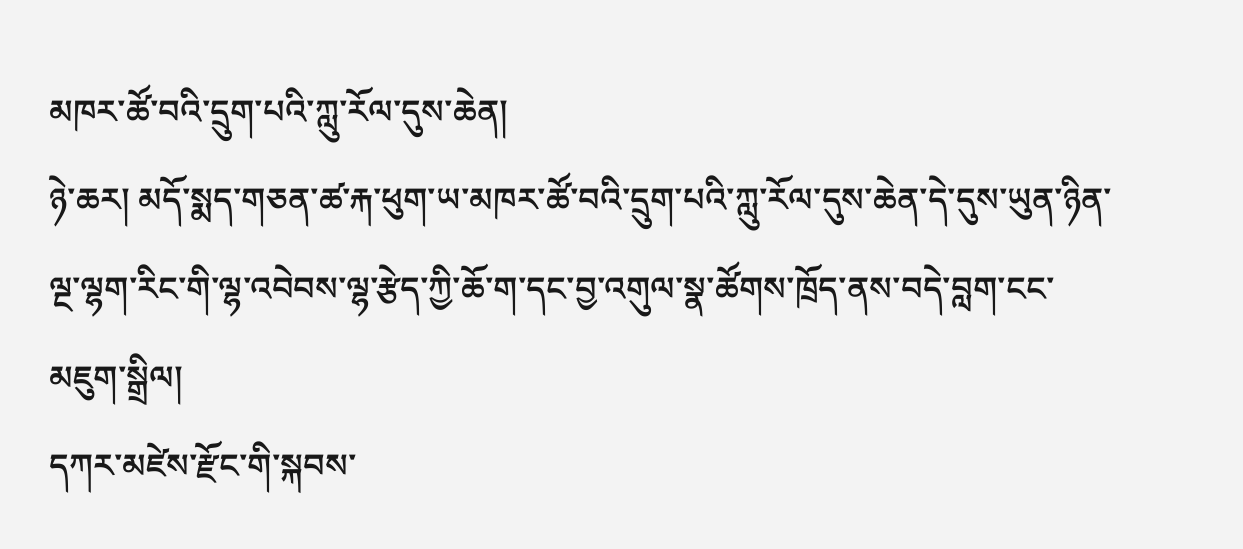མཁར་ཚོ་བའི་དྲུག་པའི་ཀླུ་རོལ་དུས་ཆེན།
ཉེ་ཆར། མདོ་སྨད་གཅན་ཚ་རྐ་ཕུག་ཡ་མཁར་ཚོ་བའི་དྲུག་པའི་ཀླུ་རོལ་དུས་ཆེན་དེ་དུས་ཡུན་ཉིན་ལྔ་ལྷག་རིང་གི་ལྷ་འབེབས་ལྷ་རྩེད་ཀྱི་ཆོ་ག་དང་བྱ་འགུལ་སྣ་ཚོགས་ཁྲོད་ནས་བདེ་བླག་ངང་མཇུག་སྒྲིལ།
དཀར་མཛེས་རྫོང་གི་སྐབས་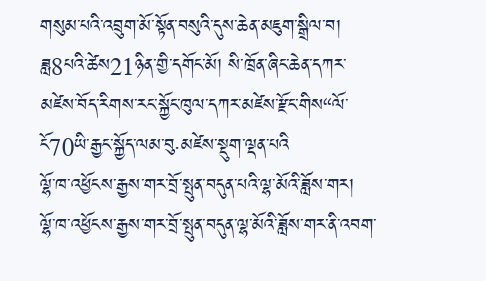གསུམ་པའི་འབྲུག་མོ་སྟོན་བསུའི་དུས་ཆེན་མཇུག་སྒྲིལ་བ།
ཟླ8པའི་ཚེས21ཉིན་གྱི་དགོང་མོ། སི་ཁྲོན་ཞིང་ཆེན་དཀར་མཛེས་བོད་རིགས་རང་སྐྱོང་ཁུལ་དཀར་མཛེས་རྫོང་གིས“ལོ་ངོ70ཡི་རྒྱང་སྐྱོད་ལམ་བུ·མཛེས་སྡུག་ལྡན་པའི
ལྷོ་ཁ་འཕྱོངས་རྒྱས་གར་བྲོ་སྤུན་བདུན་པའི་ལྷ་མོའི་ཟློས་གར།
ལྷོ་ཁ་འཕྱོངས་རྒྱས་གར་བྲོ་སྤུན་བདུན་ལྷ་མོའི་ཟློས་གར་ནི་འབག་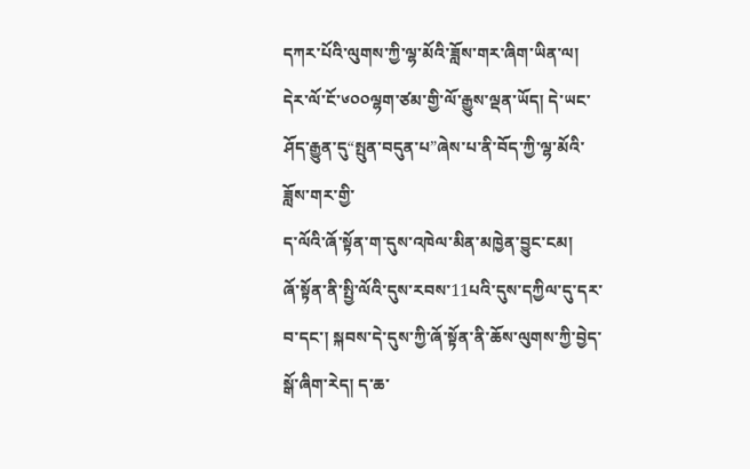དཀར་པོའི་ལུགས་ཀྱི་ལྷ་མོའི་ཟློས་གར་ཞིག་ཡིན་ལ། དེར་ལོ་ངོ་༦༠༠ལྷག་ཙམ་གྱི་ལོ་རྒྱུས་ལྡན་ཡོད། དེ་ཡང་ཤོད་རྒྱུན་དུ“སྤུན་བདུན་པ”ཞེས་པ་ནི་བོད་ཀྱི་ལྷ་མོའི་ཟློས་གར་གྱི་
ད་ལོའི་ཞོ་སྟོན་ག་དུས་འཁེལ་མིན་མཁྱེན་བྱུང་ངམ།
ཞོ་སྟོན་ནི་སྤྱི་ལོའི་དུས་རབས་11པའི་དུས་དཀྱིལ་དུ་དར་བ་དང་། སྐབས་དེ་དུས་ཀྱི་ཞོ་སྟོན་ནི་ཆོས་ལུགས་ཀྱི་བྱེད་སྒོ་ཞིག་རེད། ད་ཆ་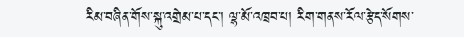རིམ་བཞིན་གོས་སྐུ་འགྲེམ་པ་དང་། ལྷ་མོ་འཁྲབ་པ། རིག་གནས་རོལ་རྩེད་སོགས་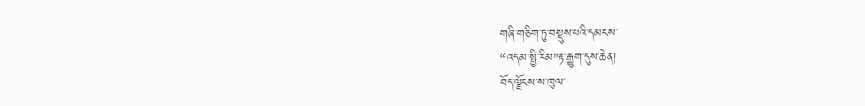གཞི་གཅིག་ཏུ་བསྡུས་པའི་དམངས་
“འདམ་སྤྱི་རིམ”རྟ་རྒྱུག་དུས་ཆེན།
བོད་ལྗོངས་ས་ཁུལ་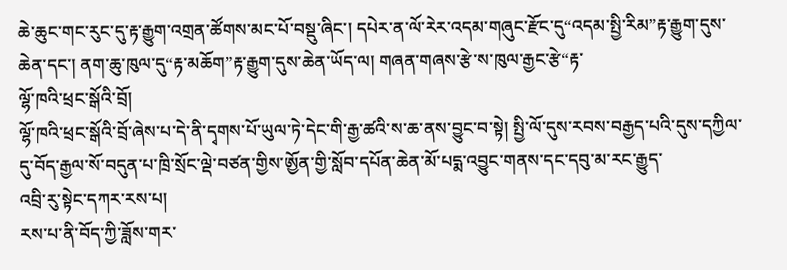ཆེ་ཆུང་གང་རུང་དུ་རྟ་རྒྱུག་འགྲན་ཚོགས་མང་པོ་བསྡུ་ཞིང་། དཔེར་ན་ལོ་རེར་འདམ་གཞུང་རྫོང་དུ“འདམ་སྤྱི་རིམ”རྟ་རྒྱུག་དུས་ཆེན་དང་། ནག་ཆུ་ཁུལ་དུ“རྟ་མཆོག”རྟ་རྒྱུག་དུས་ཆེན་ཡོད་ལ། གཞན་གཞས་རྩེ་ས་ཁུལ་རྒྱང་རྩེ“རྟ་
ལྷོ་ཁའི་ཕྲང་སྒོའི་བྲོ།
ལྷོ་ཁའི་ཕྲང་སྒོའི་བྲོ་ཞེས་པ་དེ་ནི་དྭགས་པོ་ཡུལ་ཏེ་དེང་གི་རྒྱ་ཚའི་ས་ཆ་ནས་བྱུང་བ་སྟེ། སྤྱི་ལོ་དུས་རབས་བརྒྱད་པའི་དུས་དཀྱིལ་དུ་བོད་རྒྱལ་སོ་བདུན་པ་ཁྲི་སྲོང་ལྡེ་བཙན་གྱིས་ཨྱོན་གྱི་སློབ་དཔོན་ཆེན་མོ་པདྨ་འབྱུང་གནས་དང་དབུ་མ་རང་རྒྱུད་
འབྲི་རུ་སྟེང་དཀར་རས་པ།
རས་པ་ནི་བོད་ཀྱི་ཟློས་གར་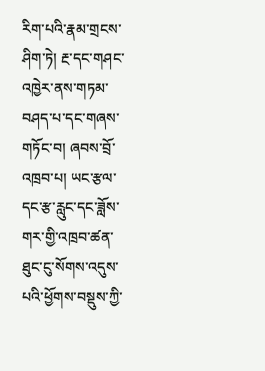རིག་པའི་རྣམ་གྲངས་ཤིག་ཏེ། རྔ་དང་གཤང་འཁྱེར་ནས་གཏམ་བཤད་པ་དང་གཞས་གཏོང་བ། ཞབས་བྲོ་འཁྲབ་པ། ཡང་རྩལ་དང་རྩ་རླུང་དང་ཟློས་གར་གྱི་འཁྲབ་ཚན་ཐུང་ངུ་སོགས་འདུས་པའི་ཕྱོགས་བསྡུས་ཀྱི་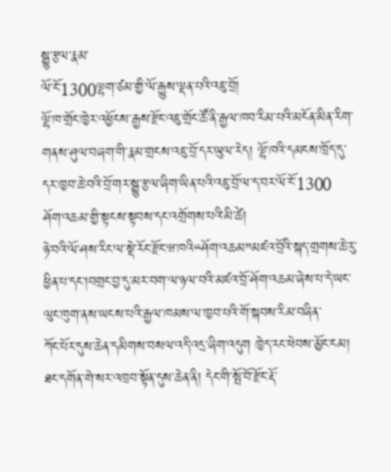སྒྱུ་རྩལ་རྣམ་
ལོ་ངོ་1300ལྷག་ཙམ་གྱི་ལོ་རྒྱུས་ལྡན་པའི་འཇུ་བྲོ།
ལྷོ་ཁ་གྲོང་ཁྱེར་འཕྱོངས་རྒྱས་རྫོང་འཇུ་གྲོང་ཚོ་ནི་རྒྱལ་ཁབ་རིམ་པའི་མངོན་མིན་རིག་གནས་ཤུལ་བཞག་གི་རྣམ་གྲངས་འཇུ་བྲོ་དར་ཡུལ་རེད། ལྷོ་ཁའི་དམངས་ཁྲོད་དུ་དར་ཁྱབ་ཆེ་བའི་བྲོ་གར་སྒྱུ་རྩལ་ཞིག་ཡིན་པའི་འཇུ་བྲོ་ལ་ད་བར་ལོ་ངོ་1300
ཤོག་འཆམ་གྱི་སྟངས་སྟབས་དང་འགྲོགས་པའི་མི་ཚེ།
ཉེ་བའི་ལོ་ཤས་རིང་ལ་སྡེ་རོང་རྫོང་ཝ་ཁའི“ཤོག་འཆམ”མཛའ་བྲོའི་སྐད་གྲགས་ཆེ་རུ་ཕྱིན་པ་དང་།བགྲང་བྱ་དུ་མར་བག་ལ་ཉལ་བའི་མཛའ་བྲོ་ཤོག་འཆམ་ཞེས་པ་དེ་ཡང་ལུང་ཁུག་ནས་ཡངས་པའི་རྒྱལ་ཁམས་ལ་ཁྱབ་པའི་གོ་སྐབས་རིམ་བཞིན་
ཀོང་པོར་དུས་ཆེན་དམིགས་བསལ་འདི་འདྲ་ཞིག་འདུག ཁྱེད་རང་ཕེབས་མྱོང་ངམ།
ཐང་དགོན་གེ་སར་འཁྲབ་སྟོན་དུས་ཆེན་ནི། དེང་གི་སྤོ་བོ་རྫོང་རྡོ་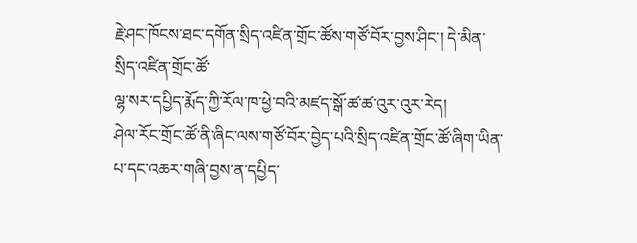རྗེ་ཤང་ཁོངས་ཐང་དགོན་སྲིད་འཛིན་གྲོང་ཚོས་གཙོ་བོར་བྱས་ཤིང་། དེ་མིན་སྲིད་འཛིན་གྲོང་ཚོ་
ལྷ་སར་དཔྱིད་རྨོད་ཀྱི་རོལ་ཁ་ཕྱེ་བའི་མཛད་སྒོ་ཚ་ཚ་འུར་འུར་རེད།
ཤེལ་རོང་གྲོང་ཚོ་ནི་ཞིང་ལས་གཙོ་བོར་བྱེད་པའི་སྲིད་འཛིན་གྲོང་ཚོ་ཞིག་ཡིན་པ་དང་འཆར་གཞི་བྱས་ན་དཔྱིད་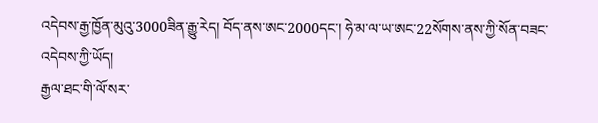འདེབས་རྒྱ་ཁྱོན་མུའུ་3000ཟིན་རྒྱུ་རེད། བོད་ནས་ཨང་2000དང་། ཧེ་མ་ལ་ཡ་ཨང་22སོགས་ནས་ཀྱི་སོན་བཟང་འདེབས་ཀྱི་ཡོད།
རྒྱལ་ཐང་གི་ལོ་སར་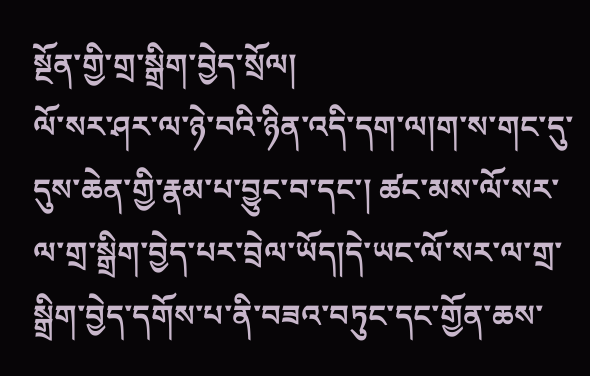སྔོན་གྱི་གྲ་སྒྲིག་བྱེད་སྲོལ།
ལོ་སར་ཤར་ལ་ཉེ་བའི་ཉིན་འདི་དག་ལ།ག་ས་གང་དུ་དུས་ཆེན་གྱི་རྣམ་པ་བྱུང་བ་དང་། ཚང་མས་ལོ་སར་ལ་གྲ་སྒྲིག་བྱེད་པར་བྲེལ་ཡོད།དེ་ཡང་ལོ་སར་ལ་གྲ་སྒྲིག་བྱེད་དགོས་པ་ནི་བཟའ་བཏུང་དང་གྱོན་ཆས་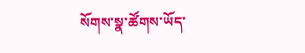སོགས་སྣ་ཚོགས་ཡོད་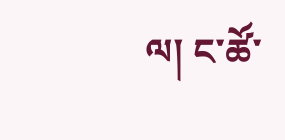ལ། ང་ཚོ་